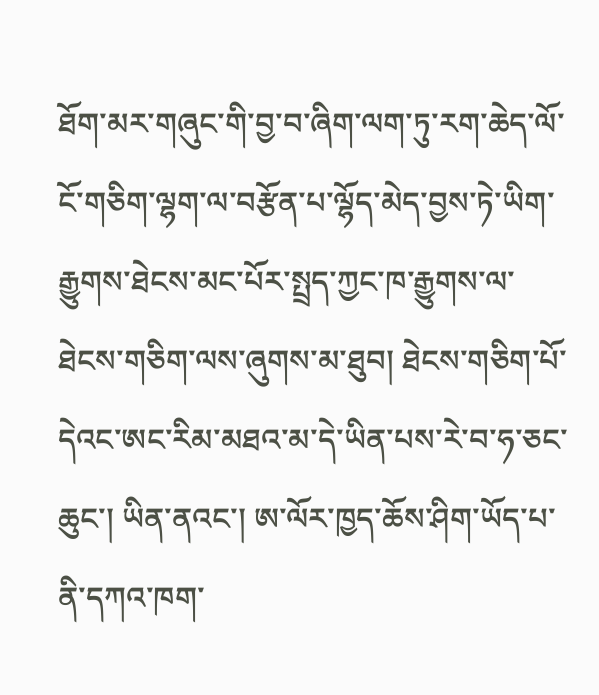ཐོག་མར་གཞུང་གི་བྱ་བ་ཞིག་ལག་ཏུ་རག་ཆེད་ལོ་ངོ་གཅིག་ལྷག་ལ་བརྩོན་པ་ལྷོད་མེད་བྱས་ཏེ་ཡིག་རྒྱུགས་ཐེངས་མང་པོར་སྤྲད་ཀྱང་ཁ་རྒྱུགས་ལ་ཐེངས་གཅིག་ལས་ཞུགས་མ་ཐུབ། ཐེངས་གཅིག་པོ་དེའང་ཨང་རིམ་མཐའ་མ་དེ་ཡིན་པས་རེ་བ་ཧ་ཅང་ཆུང་། ཡིན་ནའང་། ཨ་ལོར་ཁྱད་ཆོས་ཤིག་ཡོད་པ་ནི་དཀའ་ཁག་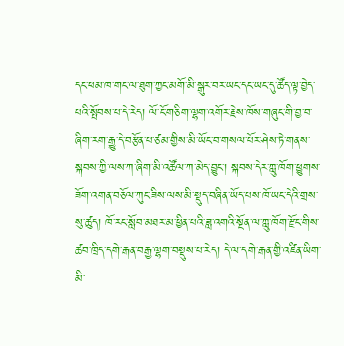དང་ཕམ་ཁ་གང་ལ་ཐུག་ཀྱང་མགོ་མི་སྒུར་བར་ཡང་དང་ཡང་དུ་ཚོད་ལྟ་བྱེད་པའི་སྤོབས་པ་དེ་རེད། ལོ་ངོ་གཅིག་ལྷག་འགོར་རྗེས་ཁོས་གཞུང་གི་བྱ་བ་ཞིག་རག་རྒྱུ་དེ་བརྩོན་པ་ཙམ་གྱིས་མི་ཡོང་བ་གསལ་པོར་ཤེས་ཏེ་གནས་སྐབས་ཀྱི་ལས་ཀ་ཞིག་མི་འཚོལ་ཀ་མེད་བྱུང་། སྐབས་དེར་ཀླུ་ཁོག་ཕྱུགས་ཟོག་འགན་བཅོལ་ཀུང་ཟིས་ལས་མི་སྡུད་བཞིན་ཡོད་པས་ཁོ་ཡང་དེའི་གྲས་སུ་ཚུད། ཁོ་རང་སློབ་མཐར་མ་ཕྱིན་པའི་ཟླ་འགའི་སྔོན་ལ་ཀླུ་ཁོག་རྫོང་གིས་ཚབ་ཁྲིད་དགེ་རྒན་བརྒྱ་ལྷག་བསྡུས་པ་རེད། དེ་ལ་དགེ་རྒན་གྱི་འཛིན་ཡིག་མི་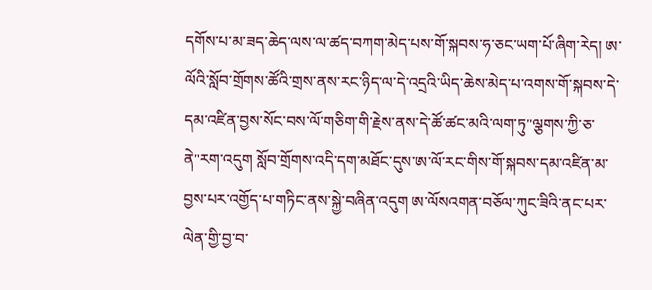དགོས་པ་མ་ཟད་ཆེད་ལས་ལ་ཚད་བཀག་མེད་པས་གོ་སྐབས་ཧ་ཅང་ཡག་པོ་ཞིག་རེད། ཨ་ལོའི་སློབ་གྲོགས་ཚོའི་གྲས་ནས་རང་ཉིད་ལ་དེ་འདྲའི་ཡིད་ཆེས་མེད་པ་འགས་གོ་སྐབས་དེ་དམ་འཛིན་བྱས་སོང་བས་ལོ་གཅིག་གི་རྗེས་ནས་དེ་ཚོ་ཚང་མའི་ལག་ཏུ"ལྕགས་ཀྱི་ཅ་ནེ"རག་འདུག སློབ་གྲོགས་འདི་དག་མཐོང་དུས་ཨ་ལོ་རང་གིས་གོ་སྐབས་དམ་འཛིན་མ་བྱས་པར་འགྱོད་པ་གཏིང་ནས་སྐྱེ་བཞིན་འདུག ཨ་ལོསའགན་བཅོལ་ཀུང་ཟིའི་ནང་པར་ལེན་གྱི་བྱ་བ་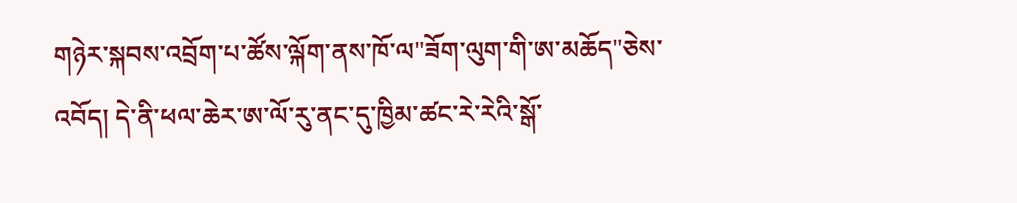གཉེར་སྐབས་འབྲོག་པ་ཚོས་ལྐོག་ནས་ཁོ་ལ"ཟོག་ལུག་གི་ཨ་མཆོད"ཅེས་འབོད། དེ་ནི་ཕལ་ཆེར་ཨ་ལོ་རུ་ནང་དུ་ཁྱིམ་ཚང་རེ་རེའི་སྒོ་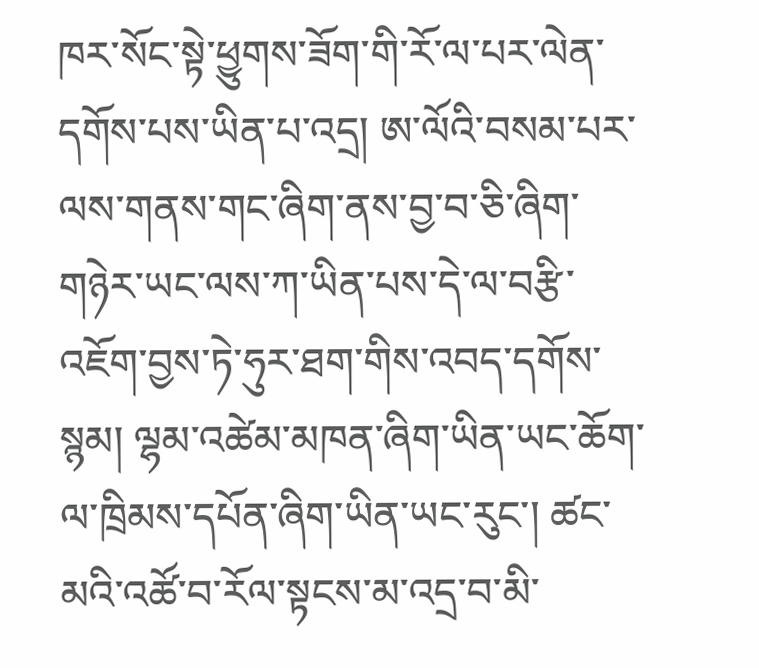ཁར་སོང་སྟེ་ཕྱུགས་ཟོག་གི་རོ་ལ་པར་ལེན་དགོས་པས་ཡིན་པ་འདྲ། ཨ་ལོའི་བསམ་པར་ལས་གནས་གང་ཞིག་ནས་བྱ་བ་ཅི་ཞིག་གཉེར་ཡང་ལས་ཀ་ཡིན་པས་དེ་ལ་བརྩི་འཇོག་བྱས་ཏེ་ཧུར་ཐག་གིས་འབད་དགོས་སྙམ། ལྷམ་འཚེམ་མཁན་ཞིག་ཡིན་ཡང་ཆོག་ལ་ཁྲིམས་དཔོན་ཞིག་ཡིན་ཡང་རུང་། ཚང་མའི་འཚོ་བ་རོལ་སྟངས་མ་འདྲ་བ་མི་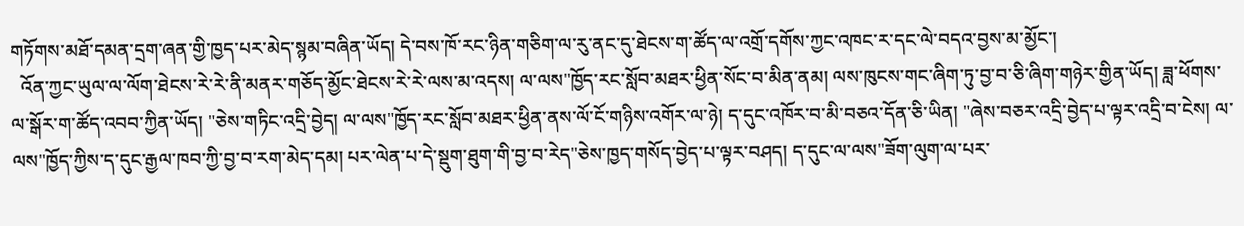གཏོགས་མཐོ་དམན་དྲག་ཞན་གྱི་ཁྱད་པར་མེད་སྙམ་བཞིན་ཡོད། དེ་བས་ཁོ་རང་ཉིན་གཅིག་ལ་རུ་ནང་དུ་ཐེངས་ག་ཚོད་ལ་འགྲོ་དགོས་ཀྱང་འཁང་ར་དང་ལེ་བདའ་བྱས་མ་མྱོང་།
  འོན་ཀྱང་ཡུལ་ལ་ལོག་ཐེངས་རེ་རེ་ནི་མནར་གཅོད་མྱོང་ཐེངས་རེ་རེ་ལས་མ་འདས། ལ་ལས"ཁྱོད་རང་སློབ་མཐར་ཕྱིན་སོང་བ་མིན་ནམ། ལས་ཁུངས་གང་ཞིག་ཏུ་བྱ་བ་ཅི་ཞིག་གཉེར་གྱིན་ཡོད། ཟླ་ཕོགས་ལ་སྒོར་ག་ཚོད་འབབ་ཀྱིན་ཡོད། "ཅེས་གཏིང་འདྲི་བྱེད། ལ་ལས"ཁྱོད་རང་སློབ་མཐར་ཕྱིན་ནས་ལོ་ངོ་གཉིས་འགོར་ལ་ཉེ། ད་དུང་འཁོར་བ་མི་བཅའ་དོན་ཅི་ཡིན། "ཞེས་བཅར་འདྲི་བྱེད་པ་ལྟར་འདྲི་བ་ངེས། ལ་ལས"ཁྱོད་ཀྱིས་ད་དུང་རྒྱལ་ཁབ་ཀྱི་བྱ་བ་རག་མེད་དམ། པར་ལེན་པ་དེ་སྡུག་ཐུག་གི་བྱ་བ་རེད"ཅེས་ཁྱད་གསོད་བྱེད་པ་ལྟར་བཤད། ད་དུང་ལ་ལས"ཟོག་ལུག་ལ་པར་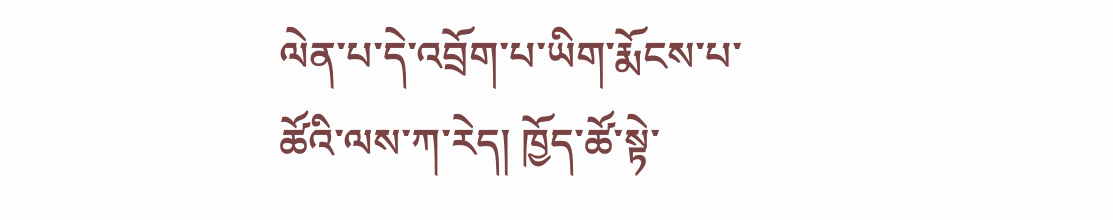ལེན་པ་དེ་འབྲོག་པ་ཡིག་རྨོངས་པ་ཚོའི་ལས་ཀ་རེད། ཁྱོད་ཚོ་སྟེ་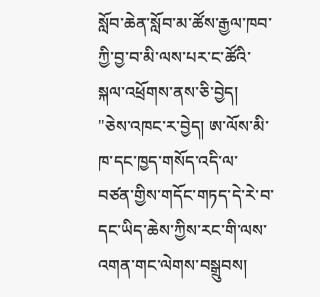སློབ་ཆེན་སློབ་མ་ཚོས་རྒྱལ་ཁབ་ཀྱི་བྱ་བ་མི་ལས་པར་ང་ཚོའི་སྐལ་འཕྲོགས་ནས་ཅི་བྱེད། "ཅེས་འཁང་ར་བྱེད། ཨ་ལོས་མི་ཁ་དང་ཁྱད་གསོད་འདི་ལ་བཙན་གྱིས་གདོང་གཏད་དེ་རེ་བ་དང་ཡིད་ཆེས་ཀྱིས་རང་གི་ལས་འགན་གང་ལེགས་བསྒྲུབས།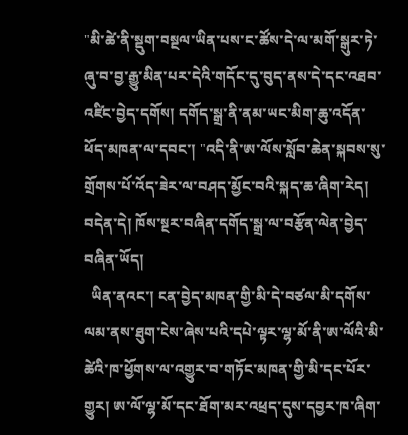"མི་ཚེ་ནི་སྡུག་བསྔལ་ཡིན་པས་ང་ཚོས་དེ་ལ་མགོ་སྒུར་ཏེ་ཞུ་བ་བྱ་རྒྱུ་མིན་པར་དེའི་གདོང་དུ་བུད་ནས་དེ་དང་འཐབ་འཛིང་བྱེད་དགོས། དགོད་སྒྲ་ནི་ནམ་ཡང་མིག་ཆུ་འདོན་ཕོད་མཁན་ལ་དབང་། "འདི་ནི་ཨ་ལོས་སློབ་ཆེན་སྐབས་སུ་གྲོགས་པོ་འོད་ཟེར་ལ་བཤད་མྱོང་བའི་སྐད་ཆ་ཞིག་རེད། བདེན་དེ། ཁོས་སྔར་བཞིན་དགོད་སྒྲ་ལ་བརྩོན་ལེན་བྱེད་བཞིན་ཡོད།
  ཡིན་ནའང་། ངན་བྱེད་མཁན་གྱི་མི་དེ་བཙལ་མི་དགོས་ལམ་ནས་ཐུག་ངེས་ཞེས་པའི་དཔེ་ལྟར་ལྷ་མོ་ནི་ཨ་ལོའི་མི་ཚེའི་ཁ་ཕྱོགས་ལ་འགྱུར་བ་གཏོང་མཁན་གྱི་མི་དང་པོར་གྱུར། ཨ་ལོ་ལྷ་མོ་དང་ཐོག་མར་འཕྲད་དུས་དབྱར་ཁ་ཞིག་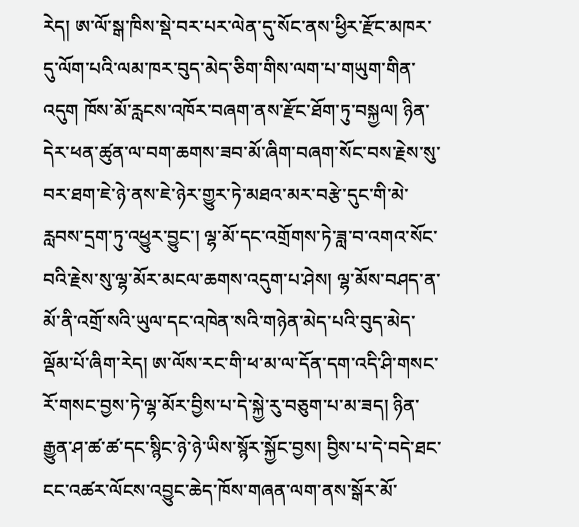རེད། ཨ་ལོ་སྒ་ཁིས་སྡེ་བར་པར་ལེན་དུ་སོང་ནས་ཕྱིར་རྫོང་མཁར་དུ་ལོག་པའི་ལམ་ཁར་བུད་མེད་ཅིག་གིས་ལག་པ་གཡུག་གིན་འདུག ཁོས་མོ་རླངས་འཁོར་བཞག་ནས་རྫོང་ཐོག་ཏུ་བསྐྱལ། ཉིན་དེར་ཕན་ཚུན་ལ་བག་ཆགས་ཟབ་མོ་ཞིག་བཞག་སོང་བས་རྗེས་སུ་བར་ཐག་ཇེ་ཉེ་ནས་ཇེ་ཉེར་གྱུར་ཏེ་མཐའ་མར་བརྩེ་དུང་གི་མེ་རླབས་དྲག་ཏུ་འཕྱུར་བྱུང་། ལྷ་མོ་དང་འགྲོགས་ཏེ་ཟླ་བ་འགའ་སོང་བའི་རྗེས་སུ་ལྷ་མོར་མངལ་ཆགས་འདུག་པ་ཤེས། ལྷ་མོས་བཤད་ན་མོ་ནི་འགྲོ་སའི་ཡུལ་དང་འཁེན་སའི་གཉེན་མེད་པའི་བུད་མེད་ལྡོམ་པོ་ཞིག་རེད། ཨ་ལོས་རང་གི་ཕ་མ་ལ་དོན་དག་འདི་ཤི་གསང་རོ་གསང་བྱས་ཏེ་ལྷ་མོར་བྱིས་པ་དེ་སྐྱེ་རུ་བཅུག་པ་མ་ཟད། ཉིན་རྒྱུན་ཤ་ཚ་ཚ་དང་སྙིང་ཉེ་ཉེ་ཡིས་སྙོར་སྐྱོང་བྱས། བྱིས་པ་དེ་བདེ་ཐང་ངང་འཚར་ལོངས་འབྱུང་ཆེད་ཁོས་གཞན་ལག་ནས་སྒོར་མོ་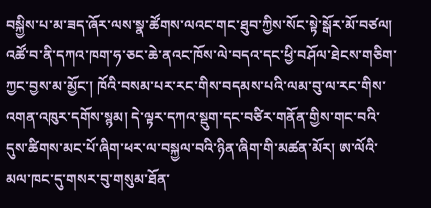བསྐྱིས་པ་མ་ཟད་ཞོར་ལས་སྣ་ཚོགས་ལའང་གང་ཐུབ་ཀྱིས་སོང་སྟེ་སྒོར་མོ་བཙལ། འཚོ་བ་ནི་དཀའ་ཁག་ཧ་ཅང་ཆེ་ནའང་ཁོས་ལེ་བདའ་དང་ཕྱི་བཤོལ་ཐེངས་གཅིག་ཀྱང་བྱས་མ་མྱོང་། ཁོའི་བསམ་པར་རང་གིས་བདམས་པའི་ལམ་བུ་ལ་རང་གིས་འགན་འཁུར་དགོས་སྙམ། དེ་ལྟར་དཀའ་སྡུག་དང་བཙིར་གནོན་གྱིས་གང་བའི་དུས་ཚིགས་མང་པོ་ཞིག་ཕར་ལ་བསྐྱལ་བའི་ཉིན་ཞིག་གི་མཚན་མོར། ཨ་ལོའི་མལ་ཁང་དུ་གསར་བུ་གསུམ་ཐོན་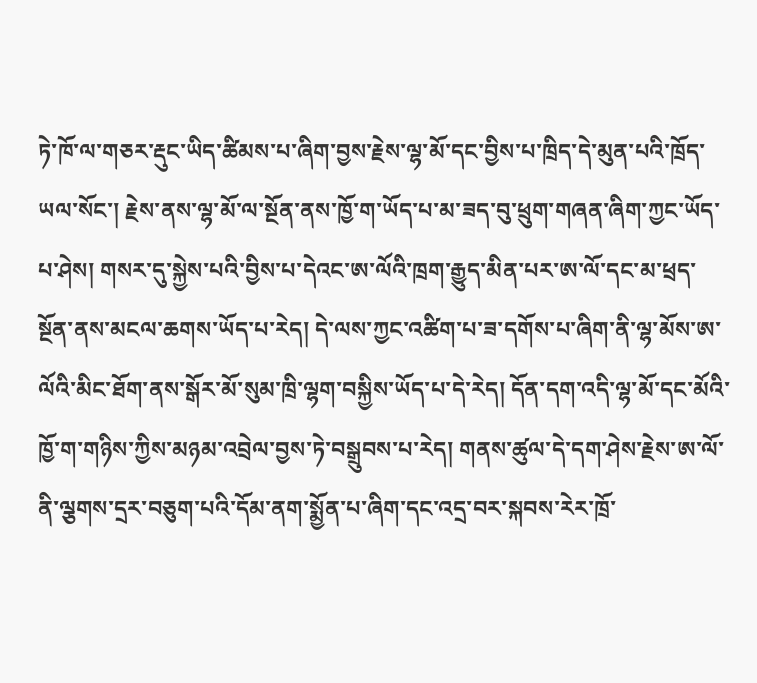ཏེ་ཁོ་ལ་གཅར་རྡུང་ཡིད་ཚིམས་པ་ཞིག་བྱས་རྗེས་ལྷ་མོ་དང་བྱིས་པ་ཁྲིད་དེ་མུན་པའི་ཁྲོད་ཡལ་སོང་། རྗེས་ནས་ལྷ་མོ་ལ་སྔོན་ནས་ཁྱོ་ག་ཡོད་པ་མ་ཟད་བུ་ཕྲུག་གཞན་ཞིག་ཀྱང་ཡོད་པ་ཤེས། གསར་དུ་སྐྱེས་པའི་བྱིས་པ་དེའང་ཨ་ལོའི་ཁྲག་རྒྱུད་མིན་པར་ཨ་ལོ་དང་མ་ཕྲད་སྔོན་ནས་མངལ་ཆགས་ཡོད་པ་རེད། དེ་ལས་ཀྱང་འཚིག་པ་ཟ་དགོས་པ་ཞིག་ནི་ལྷ་མོས་ཨ་ལོའི་མིང་ཐོག་ནས་སྒོར་མོ་སུམ་ཁྲི་ལྷག་བསྐྱིས་ཡོད་པ་དེ་རེད། དོན་དག་འདི་ལྷ་མོ་དང་མོའི་ཁྱོ་ག་གཉིས་ཀྱིས་མཉམ་འབྲེལ་བྱས་ཏེ་བསྒྲུབས་པ་རེད། གནས་ཚུལ་དེ་དག་ཤེས་རྗེས་ཨ་ལོ་ནི་ལྕགས་དྲར་བཅུག་པའི་དོམ་ནག་སྨྱོན་པ་ཞིག་དང་འདྲ་བར་སྐབས་རེར་ཁྲོ་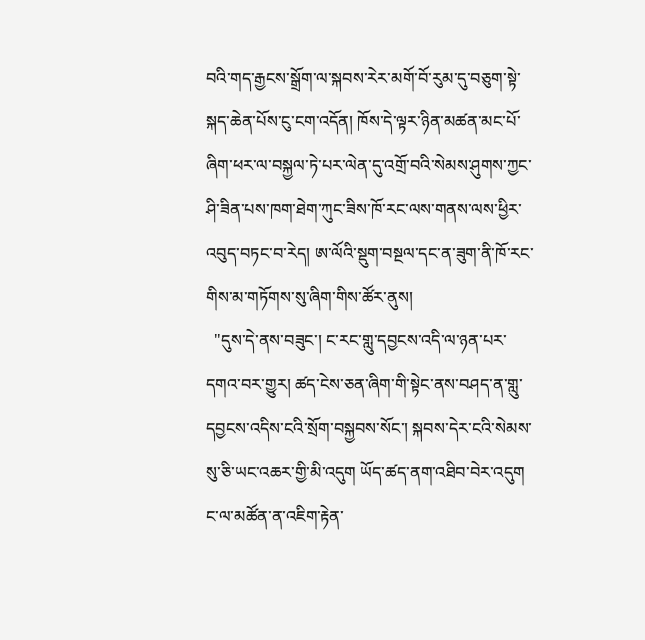བའི་གད་རྒྱངས་སྒྲོག་ལ་སྐབས་རེར་མགོ་བོ་རུམ་དུ་བཅུག་སྟེ་སྐད་ཆེན་པོས་ངུ་ངག་འདོན། ཁོས་དེ་ལྟར་ཉིན་མཚན་མང་པོ་ཞིག་ཕར་ལ་བསྐྱལ་ཏེ་པར་ལེན་དུ་འགྲོ་བའི་སེམས་ཤུགས་ཀྱང་ཤི་ཟིན་པས་ཁག་ཐེག་ཀུང་ཟིས་ཁོ་རང་ལས་གནས་ལས་ཕྱིར་འབུད་བཏང་བ་རེད། ཨ་ལོའི་སྡུག་བསྔལ་དང་ན་ཟུག་ནི་ཁོ་རང་གིས་མ་གཏོགས་སུ་ཞིག་གིས་ཚོར་ནུས།
  "དུས་དེ་ནས་བཟུང་། ང་རང་གླུ་དབྱངས་འདི་ལ་ཉན་པར་དགའ་བར་གྱུར། ཚད་ངེས་ཅན་ཞིག་གི་སྟེང་ནས་བཤད་ན་གླུ་དབྱངས་འདིས་ངའི་སྲོག་བསྐྱབས་སོང་། སྐབས་དེར་ངའི་སེམས་སུ་ཅི་ཡང་འཆར་གྱི་མི་འདུག ཡོད་ཚད་ནག་འཐིབ་བེར་འདུག ང་ལ་མཚོན་ན་འཇིག་རྟེན་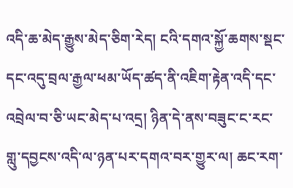འདི་ཆ་མེད་རྒྱུས་མེད་ཅིག་རེད། ངའི་དགའ་སྐྱོ་ཆགས་སྡང་དང་འདུ་བྲལ་རྒྱལ་ཕམ་ཡོད་ཚད་ནི་འཇིག་རྟེན་འདི་དང་འབྲེལ་བ་ཅི་ཡང་མེད་པ་འདྲ། ཉིན་དེ་ནས་བཟུང་ང་རང་གླུ་དབྱངས་འདི་ལ་ཉན་པར་དགའ་བར་གྱུར་ལ། ཆང་རག་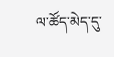ལ་ཚོད་མེད་དུ་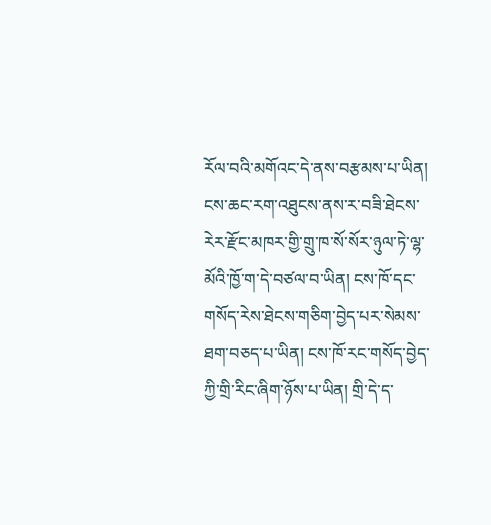རོལ་བའི་མགོའང་དེ་ནས་བརྩམས་པ་ཡིན། ངས་ཆང་རག་འཐུངས་ནས་ར་བཟི་ཐེངས་རེར་རྫོང་མཁར་གྱི་གྲུ་ཁ་སོ་སོར་ཉུལ་ཏེ་ལྷ་མོའི་ཁྱོ་ག་དེ་བཙལ་བ་ཡིན། ངས་ཁོ་དང་གསོད་རེས་ཐེངས་གཅིག་བྱེད་པར་སེམས་ཐག་བཅད་པ་ཡིན། ངས་ཁོ་རང་གསོད་བྱེད་ཀྱི་གྲི་རིང་ཞིག་ཉོས་པ་ཡིན། གྲི་དེ་ད་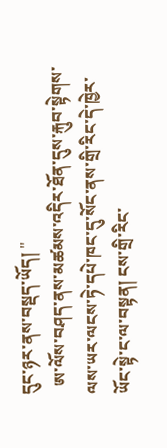དུང་ཉར་ནས་བསྡད་ཡོད། "
  ཨ་ལོས་བཤད་ནས་མཚམས་འདིར་ཐོན་དུས་རྐུབ་སྟེགས་ལས་ཡར་ལངས་ཏེ་དཔེ་ཁང་དུ་སོང་ནས་གྲི་རིང་དེ་ཁྱེར་ཡོང་སྟེ་ང་ལ་བསྟན། ངས་གྲི་རིང་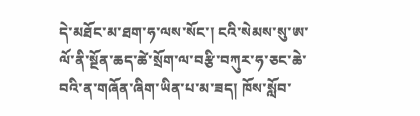དེ་མཐོང་མ་ཐག་ཧ་ལས་སོང་། ངའི་སེམས་སུ་ཨ་ལོ་ནི་སྔོན་ཆད་ཚེ་སྲོག་ལ་བརྩི་བཀུར་ཧ་ཅང་ཆེ་བའི་ན་གཞོན་ཞིག་ཡིན་པ་མ་ཟད། ཁོས་སློབ་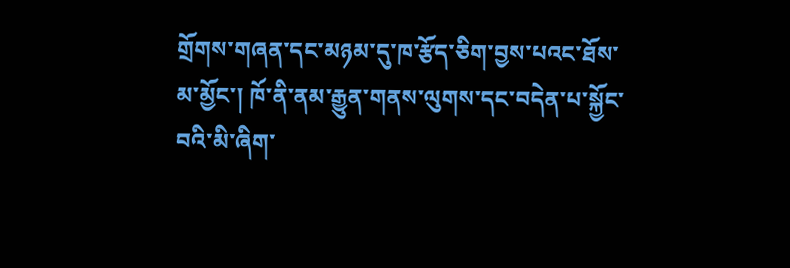གྲོགས་གཞན་དང་མཉམ་དུ་ཁ་རྩོད་ཅིག་བྱས་པའང་ཐོས་མ་མྱོང་། ཁོ་ནི་ནམ་རྒྱུན་གནས་ལུགས་དང་བདེན་པ་སྐྱོང་བའི་མི་ཞིག་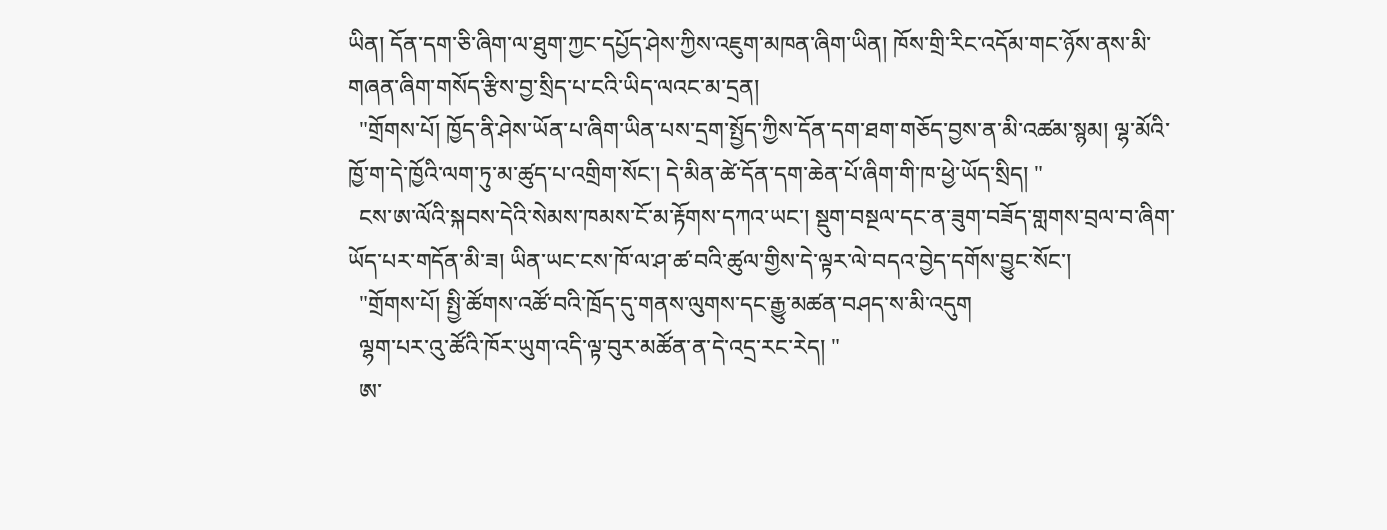ཡིན། དོན་དག་ཅི་ཞིག་ལ་ཐུག་ཀྱང་དཔྱོད་ཤེས་ཀྱིས་འཇུག་མཁན་ཞིག་ཡིན། ཁོས་གྲི་རིང་འདོམ་གང་ཉོས་ནས་མི་གཞན་ཞིག་གསོད་རྩིས་བྱ་སྲིད་པ་ངའི་ཡིད་ལའང་མ་དྲན།
  "གྲོགས་པོ། ཁྱོད་ནི་ཤེས་ཡོན་པ་ཞིག་ཡིན་པས་དྲག་སྤྱོད་ཀྱིས་དོན་དག་ཐག་གཅོད་བྱས་ན་མི་འཚམ་སྙམ། ལྷ་མོའི་ཁྱོ་ག་དེ་ཁྱོའི་ལག་ཏུ་མ་ཚུད་པ་འགྲིག་སོང་། དེ་མིན་ཚེ་དོན་དག་ཆེན་པོ་ཞིག་གི་ཁ་ཕྱེ་ཡོད་སྲིད། "
  ངས་ཨ་ལོའི་སྐབས་དེའི་སེམས་ཁམས་ངོ་མ་རྟོགས་དཀའ་ཡང་། སྡུག་བསྔལ་དང་ན་ཟུག་བཟོད་གླགས་བྲལ་བ་ཞིག་ཡོད་པར་གདོན་མི་ཟ། ཡིན་ཡང་ངས་ཁོ་ལ་ཤ་ཚ་བའི་ཚུལ་གྱིས་དེ་ལྟར་ལེ་བདའ་བྱེད་དགོས་བྱུང་སོང་།
  "གྲོགས་པོ། སྤྱི་ཚོགས་འཚོ་བའི་ཁྲོད་དུ་གནས་ལུགས་དང་རྒྱུ་མཚན་བཤད་ས་མི་འདུག
  ལྷག་པར་འུ་ཚོའི་ཁོར་ཡུག་འདི་ལྟ་བུར་མཚོན་ན་དེ་འདྲ་རང་རེད། "
  ཨ་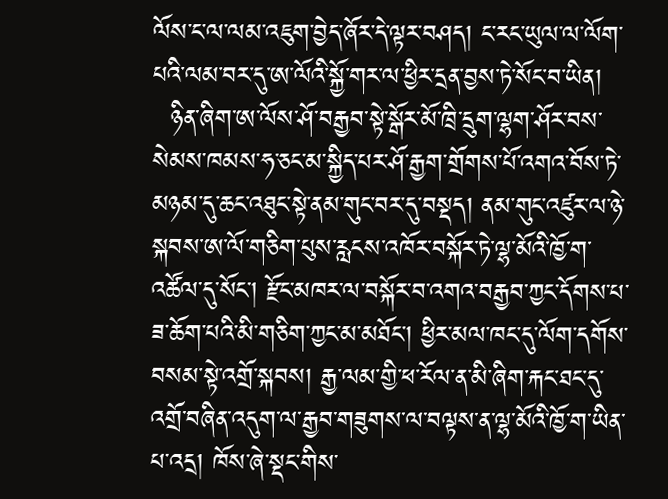ལོས་ང་ལ་ལམ་འཇུག་བྱེད་ཞོར་དེ་ལྟར་བཤད། ང་རང་ཡུལ་ལ་ལོག་པའི་ལམ་བར་དུ་ཨ་ལོའི་སྐྱོ་གར་ལ་ཕྱིར་དྲན་བྱས་ཏེ་སོང་བ་ཡིན།
  ཉིན་ཞིག་ཨ་ལོས་ཤོ་བརྒྱབ་སྟེ་སྒོར་མོ་ཁྲི་དྲུག་ལྷག་ཤོར་བས་སེམས་ཁམས་ཧ་ཅང་མ་སྐྱིད་པར་ཤོ་རྒྱག་གྲོགས་པོ་འགའ་བོས་ཏེ་མཉམ་དུ་ཆང་འཐུང་སྟེ་ནམ་གུང་བར་དུ་བསྡད། ནམ་གུང་འཛུར་ལ་ཉེ་སྐབས་ཨ་ལོ་གཅིག་པུས་རླངས་འཁོར་བསྐོར་ཏེ་ལྷ་མོའི་ཁྱོ་ག་འཚོལ་དུ་སོང་། རྫོང་མཁར་ལ་བསྐོར་བ་འགའ་བརྒྱབ་ཀྱང་དོགས་པ་ཟ་ཆོག་པའི་མི་གཅིག་ཀྱང་མ་མཐོང་། ཕྱིར་མལ་ཁང་དུ་ལོག་དགོས་བསམ་སྟེ་འགྲོ་སྐབས། རྒྱ་ལམ་གྱི་ཕ་རོལ་ན་མི་ཞིག་རྐང་ཐང་དུ་འགྲོ་བཞིན་འདུག་ལ་རྒྱབ་གཟུགས་ལ་བལྟས་ན་ལྷ་མོའི་ཁྱོ་ག་ཡིན་པ་འདྲ། ཁོས་ཞེ་སྡང་གིས་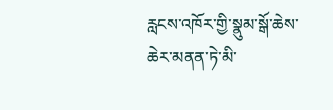རླངས་འཁོར་གྱི་སྣུམ་སྒོ་ཆེས་ཆེར་མནན་ཏེ་མི་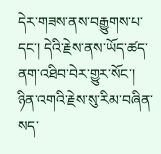དེར་གཟས་ནས་བརྒྱུགས་པ་དང་། དེའི་རྗེས་ནས་ཡོད་ཚད་ནག་འཐིབ་བེར་གྱུར་སོང་། ཉིན་འགའི་རྗེས་སུ་རིམ་བཞིན་སད་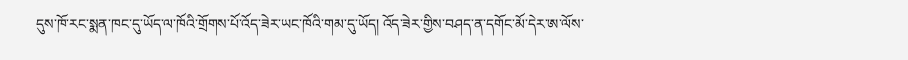དུས་ཁོ་རང་སྨན་ཁང་དུ་ཡོད་ལ་ཁོའི་གྲོགས་པོ་འོད་ཟེར་ཡང་ཁོའི་གམ་དུ་ཡོད། འོད་ཟེར་གྱིས་བཤད་ན་དགོང་མོ་དེར་ཨ་ལོས་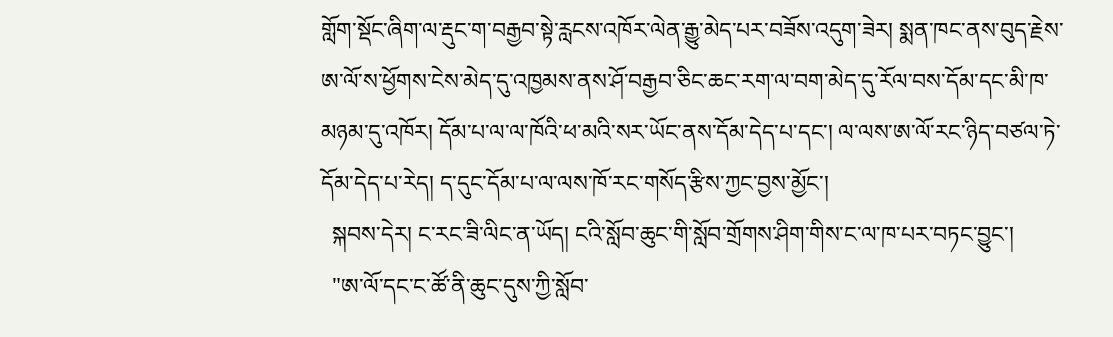གློག་སྡོང་ཞིག་ལ་རྡུང་ག་བརྒྱབ་སྟེ་རླངས་འཁོར་ལེན་རྒྱུ་མེད་པར་བཟོས་འདུག་ཟེར། སྨན་ཁང་ནས་བུད་རྗེས་ཨ་ལོ་ས་ཕྱོགས་ངེས་མེད་དུ་འཁྱམས་ནས་ཤོ་བརྒྱབ་ཅིང་ཆང་རག་ལ་བག་མེད་དུ་རོལ་བས་དོམ་དང་མི་ཁ་མཉམ་དུ་འཁོར། དོམ་པ་ལ་ལ་ཁོའི་ཕ་མའི་སར་ཡོང་ནས་དོམ་དེད་པ་དང་། ལ་ལས་ཨ་ལོ་རང་ཉིད་བཙལ་ཏེ་དོམ་དེད་པ་རེད། ད་དུང་དོམ་པ་ལ་ལས་ཁོ་རང་གསོད་རྩིས་ཀྱང་བྱས་མྱོང་།
  སྐབས་དེར། ང་རང་ཟི་ལིང་ན་ཡོད། ངའི་སློབ་ཆུང་གི་སློབ་གྲོགས་ཤིག་གིས་ང་ལ་ཁ་པར་བཏང་བྱུང་།
  "ཨ་ལོ་དང་ང་ཚོ་ནི་ཆུང་དུས་ཀྱི་སློབ་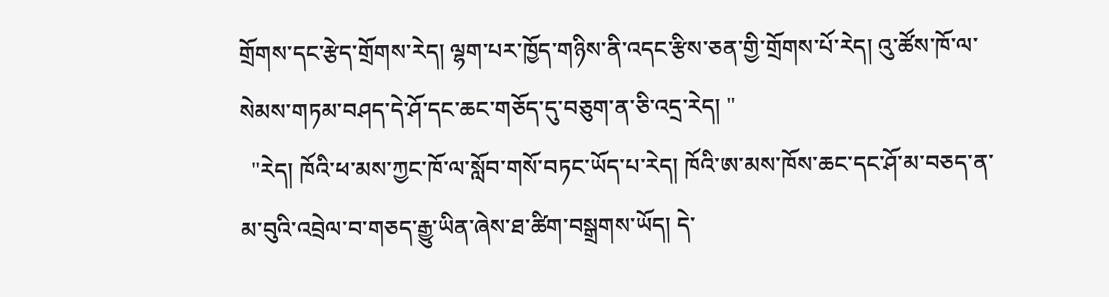གྲོགས་དང་རྩེད་གྲོགས་རེད། ལྷག་པར་ཁྱོད་གཉིས་ནི་འདང་རྩིས་ཅན་གྱི་གྲོགས་པོ་རེད། འུ་ཚོས་ཁོ་ལ་སེམས་གཏམ་བཤད་དེ་ཤོ་དང་ཆང་གཅོད་དུ་བཅུག་ན་ཅི་འདྲ་རེད། "
  "རེད། ཁོའི་ཕ་མས་ཀྱང་ཁོ་ལ་སློབ་གསོ་བཏང་ཡོད་པ་རེད། ཁོའི་ཨ་མས་ཁོས་ཆང་དང་ཤོ་མ་བཅད་ན་མ་བུའི་འབྲེལ་བ་གཅད་རྒྱུ་ཡིན་ཞེས་ཐ་ཚིག་བསྒྲགས་ཡོད། དེ་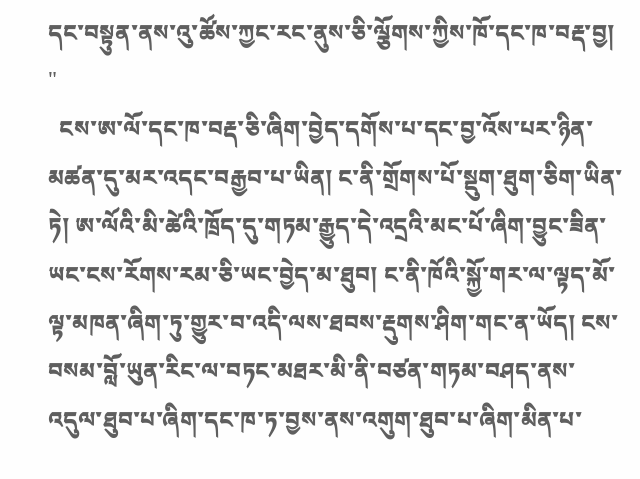དང་བསྟུན་ནས་འུ་ཚོས་ཀྱང་རང་ནུས་ཅི་ལྕོགས་ཀྱིས་ཁོ་དང་ཁ་བརྡ་བྱ། "
  ངས་ཨ་ལོ་དང་ཁ་བརྡ་ཅི་ཞིག་བྱེད་དགོས་པ་དང་བྱ་འོས་པར་ཉིན་མཚན་དུ་མར་འདང་བརྒྱབ་པ་ཡིན། ང་ནི་གྲོགས་པོ་སྡུག་ཐུག་ཅིག་ཡིན་ཏེ། ཨ་ལོའི་མི་ཚེའི་ཁྲོད་དུ་གཏམ་རྒྱུད་དེ་འདྲའི་མང་པོ་ཞིག་བྱུང་ཟིན་ཡང་ངས་རོགས་རམ་ཅི་ཡང་བྱེད་མ་ཐུབ། ང་ནི་ཁོའི་སྐྱོ་གར་ལ་ལྟད་མོ་ལྟ་མཁན་ཞིག་ཏུ་གྱུར་བ་འདི་ལས་ཐབས་རྡུགས་ཤིག་གང་ན་ཡོད། ངས་བསམ་བློ་ཡུན་རིང་ལ་བཏང་མཐར་མི་ནི་བཙན་གཏམ་བཤད་ནས་འདུལ་ཐུབ་པ་ཞིག་དང་ཁ་ཏ་བྱས་ནས་འགུག་ཐུབ་པ་ཞིག་མིན་པ་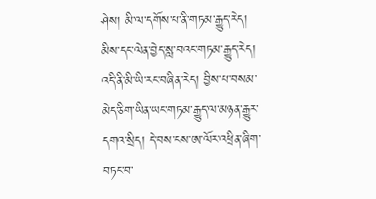ཤེས། མི་ལ་དགོས་པ་ནི་གཏམ་རྒྱུད་རེད། མིས་དང་ལེན་བྱེད་སླ་བའང་གཏམ་རྒྱུད་རེད། འདི་ནི་མི་ཡི་རང་བཞིན་རེད། བྱིས་པ་བསམ་མེད་ཅིག་ཡིན་ཡང་གཏམ་རྒྱུད་ལ་མཉན་རྒྱུར་དགའ་སྲིད། དེ་བས་ངས་ཨ་ལོར་འཕྲིན་ཞིག་བཏང་བ་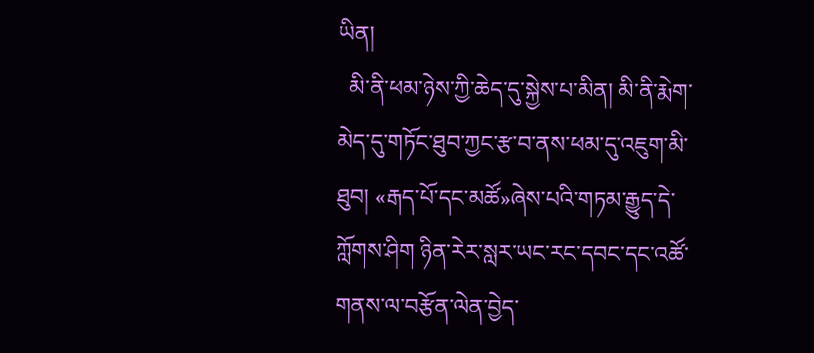ཡིན།
  མི་ནི་ཕམ་ཉེས་ཀྱི་ཆེད་དུ་སྐྱེས་པ་མིན། མི་ནི་རྨེག་མེད་དུ་གཏོང་ཐུབ་ཀྱང་རྩ་བ་ནས་ཕམ་དུ་འཇུག་མི་ཐུབ། «རྒད་པོ་དང་མཚོ»ཞེས་པའི་གཏམ་རྒྱུད་དེ་ཀློགས་ཤིག ཉིན་རེར་སླར་ཡང་རང་དབང་དང་འཚོ་གནས་ལ་བརྩོན་ལེན་བྱེད་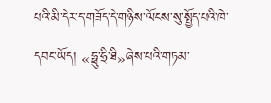པའི་མི་དེར་ད་གཟོད་དེ་གཉིས་ལོངས་སུ་སྤྱོད་པའི་ཁེ་དབང་ཡོད། «ཧྥུ་ཧྲི་ཐི»ཞེས་པའི་གཏམ་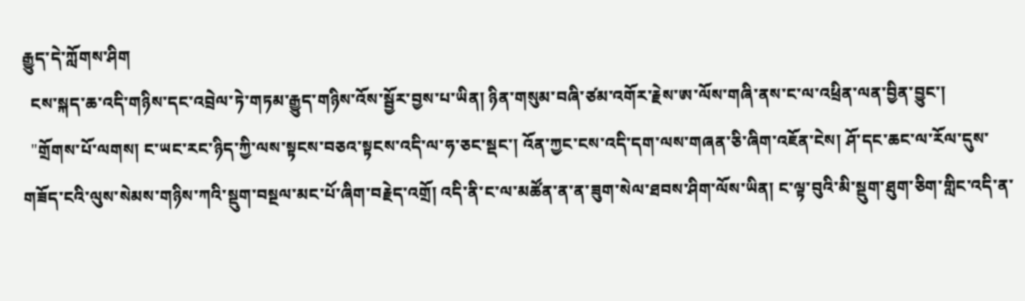རྒྱུད་དེ་ཀློགས་ཤིག
  ངས་སྐད་ཆ་འདི་གཉིས་དང་འབྲེལ་ཏེ་གཏམ་རྒྱུད་གཉིས་འོས་སྦྱོར་བྱས་པ་ཡིན། ཉིན་གསུམ་བཞི་ཙམ་འགོར་རྗེས་ཨ་ལོས་གཞི་ནས་ང་ལ་འཕྲིན་ལན་བྱིན་བྱུང་།
  "གྲོགས་པོ་ལགས། ང་ཡང་རང་ཉིད་ཀྱི་ལས་སྟངས་བཅའ་སྟངས་འདི་ལ་ཧ་ཅང་སྡང་། འོན་ཀྱང་ངས་འདི་དག་ལས་གཞན་ཅི་ཞིག་འཇོན་ངེས། ཤོ་དང་ཆང་ལ་རོལ་དུས་གཟོད་ངའི་ལུས་སེམས་གཉིས་ཀའི་སྡུག་བསྔལ་མང་པོ་ཞིག་བརྗེད་འགྲོ། འདི་ནི་ང་ལ་མཚོན་ན་ན་ཟུག་སེལ་ཐབས་ཤིག་ལོས་ཡིན། ང་ལྟ་བུའི་མི་སྡུག་ཐུག་ཅིག་གླིང་འདི་ན་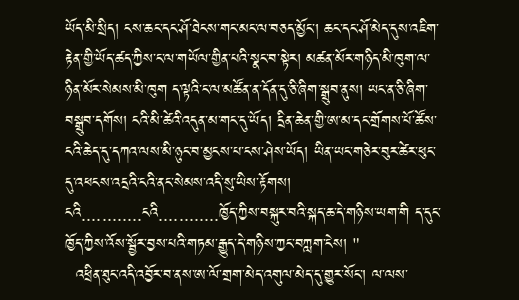ཡོད་མི་སྲིད། ངས་ཆང་དང་ཤོ་ཐེངས་གང་མང་ལ་བཅད་མྱོང་། ཆང་དང་ཤོ་མེད་དུས་འཇིག་རྟེན་གྱི་ཡོད་ཚད་ཀྱིས་ང་ལ་གཡོལ་གྱིན་པའི་སྣང་བ་སྟེར། མཚན་མོར་གཉིད་མི་ཁུག་ལ་ཉིན་མོར་སེམས་མི་ཁུག ད་ལྟའི་ང་ལ་མཚོན་ན་དོན་དུ་ཅི་ཞིག་སྒྲུབ་ནུས། ཡང་ན་ཅི་ཞིག་བསྒྲུབ་དགོས། ངའི་མི་ཚེའི་འདུན་མ་གང་དུ་ཡོད། དྲིན་ཆེན་གྱི་ཨ་མ་དང་གྲོགས་པོ་ཚོས་ངའི་ཆེད་དུ་དཀའ་ལས་མི་ཉུང་བ་མྱངས་པ་ངས་ཤེས་ཡོད། ཡིན་ཡང་གཅེར་བུར་ཚེར་ཕུང་དུ་འཕངས་འདྲའི་ངའི་ནང་སེམས་འདི་སུ་ཡིས་རྟོགས། ངའི............ངའི............ཁྱོད་ཀྱིས་བསྐུར་བའི་སྐད་ཆ་དེ་གཉིས་ཡག་གི ད་དུང་ཁྱོད་ཀྱིས་འོས་སྦྱོར་བྱས་པའི་གཏམ་རྒྱུད་དེ་གཉིས་ཀྱང་བཀླག་ངེས། "
  འཕྲིན་ཐུང་འདི་འབྱོར་བ་ནས་ཨ་ལོ་གྲག་མེད་འགུལ་མེད་དུ་གྱུར་སོང་། ལ་ལས་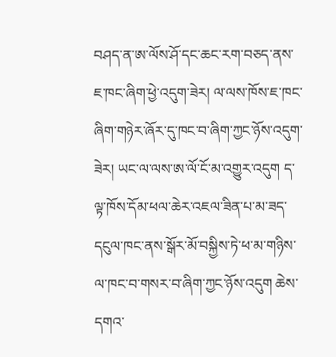བཤད་ན་ཨ་ལོས་ཤོ་དང་ཆང་རག་བཅད་ནས་ཇ་ཁང་ཞིག་ཕྱེ་འདུག་ཟེར། ལ་ལས་ཁོས་ཇ་ཁང་ཞིག་གཉེར་ཞོར་དུ་ཁང་བ་ཞིག་ཀྱང་ཉོས་འདུག་ཟེར། ཡང་ལ་ལས་ཨ་ལོ་ངོ་མ་འགྱུར་འདུག ད་ལྟ་ཁོས་དོམ་ཕལ་ཆེར་འཇལ་ཟིན་པ་མ་ཟད་དངུལ་ཁང་ནས་སྒོར་མོ་བསྐྱིས་ཏེ་ཕ་མ་གཉིས་ལ་ཁང་བ་གསར་བ་ཞིག་ཀྱང་ཉོས་འདུག ཆེས་དགའ་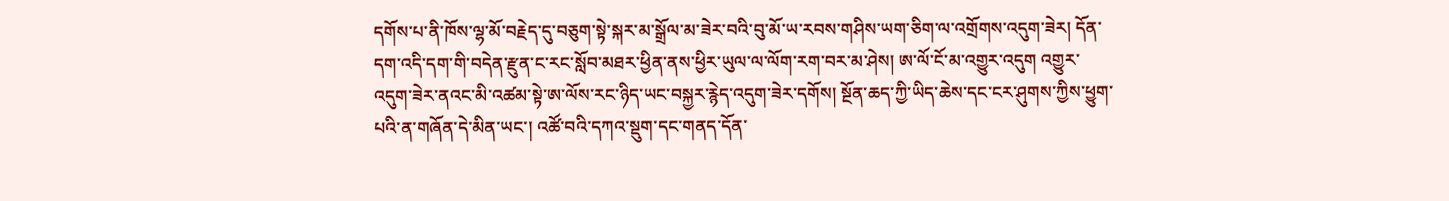དགོས་པ་ནི་ཁོས་ལྷ་མོ་བརྗེད་དུ་བཅུག་སྟེ་སྐར་མ་སྒྲོལ་མ་ཟེར་བའི་བུ་མོ་ཡ་རབས་གཤིས་ཡག་ཅིག་ལ་འགྲོགས་འདུག་ཟེར། དོན་དག་འདི་དག་གི་བདེན་རྫུན་ང་རང་སློབ་མཐར་ཕྱིན་ནས་ཕྱིར་ཡུལ་ལ་ལོག་རག་བར་མ་ཤེས། ཨ་ལོ་ངོ་མ་འགྱུར་འདུག འགྱུར་འདུག་ཟེར་ནའང་མི་འཚམ་སྟེ་ཨ་ལོས་རང་ཉིད་ཡང་བསྐྱར་རྙེད་འདུག་ཟེར་དགོས། སྔོན་ཆད་ཀྱི་ཡིད་ཆེས་དང་ངར་ཤུགས་ཀྱིས་ཕྱུག་པའི་ན་གཞོན་དེ་མིན་ཡང་། འཚོ་བའི་དཀའ་སྡུག་དང་གནད་དོན་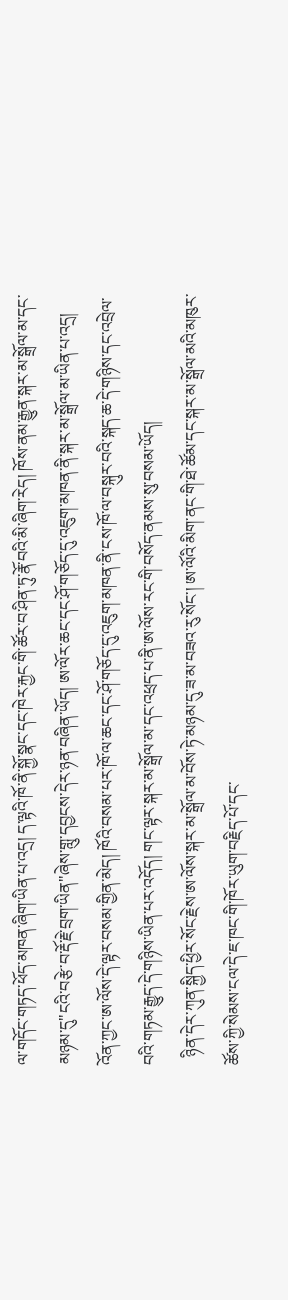ལ་གདོང་གཏད་ཕོད་མཁན་ཞིག་ཡིན་པ་འདྲ། ད་ལྟའི་ཁོ་ནི་སྐྱོ་སྣང་དང་ཁེར་རྐྱང་གི་ཚོར་བ་ཤིན་ཏུ་རྣོ་བའི་མི་ཞིག་རེད། ཁོས་ནམ་རྒྱུན་སྐར་མ་སྒྲོལ་མ་དང་མཉམ་དུ"ངའི་བརྩེ་བ་རྡོ་རྗེ་བྲག་ཡིན"ཞེས་གླུ་དབྱངས་དེར་ཉན་བཞིན་ཡོད། ཨ་ལོར་ཆང་དང་ཤོ་གཅོད་དུ་འཇུག་མཁན་ནི་སྐར་མ་སྒྲོལ་མ་ཡིན་པ་འདྲ། འོན་ཀྱང་ཨ་ལོས་དེ་ལྟར་བསམ་གྱིན་མེད། ཁོའི་བསམ་པར་ཁོ་ལ་ཆང་དང་ཤོ་གཅོད་དུ་འཇུག་མཁན་ནི་ངས་ཁོ་ལ་བསྐུར་བའི་སྐད་ཆ་དེ་གཉིས་དང་འབྲེལ་བའི་གཏམ་རྒྱུད་དེ་གཉིས་ཡིན་པར་འདོད། གང་ལྟར་སྐར་མ་སྒྲོལ་མ་དང་འཕྲད་པ་ནི་ཨ་ལོས་རང་གི་བསོད་ནམས་སུ་བསམ་ཡོད།
  ཉིན་དེར་ཀུན་སྐྱིད་ཕྱིར་སོང་རྗེས་ཨ་ལོས་སྐར་མ་སྒྲོལ་མ་བོས་ཏེ་མཉམ་དུ་ཟ་མ་བཟའ་རུ་སོང་། ཨ་ལོའི་མིག་ནང་གི་ཐེ་ཚོམ་དང་སྐར་མ་སྒྲོལ་མའི་མཁུར་ཚོས་ཀྱི་སེམས་ངལ་དེ་ཇ་ཁང་གི་ཁོར་ཡུག་བརྗིད་པོ་དང་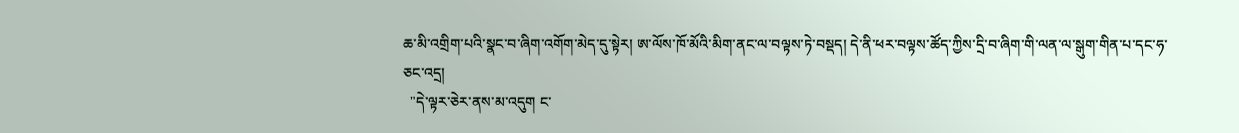ཆ་མི་འགྲིག་པའི་སྣང་བ་ཞིག་འགོག་མེད་དུ་སྟེར། ཨ་ལོས་ཁོ་མོའི་མིག་ནང་ལ་བལྟས་ཏེ་བསྡད། དེ་ནི་ཕར་བལྟས་ཚོད་ཀྱིས་དྲི་བ་ཞིག་གི་ལན་ལ་སྒུག་གིན་པ་དང་ཧ་ཅང་འདྲ།
  "དེ་ལྟར་ཅེར་ནས་མ་འདུག ང་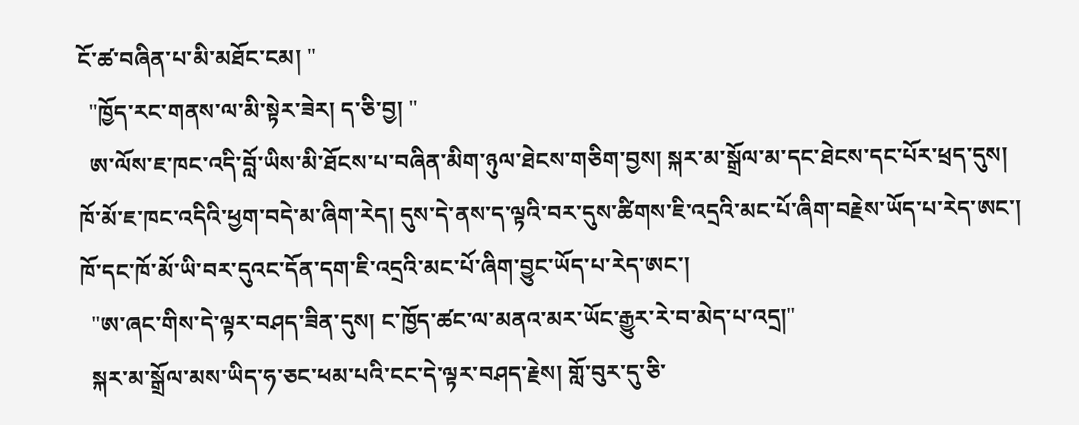ངོ་ཚ་བཞིན་པ་མི་མཐོང་ངམ། "
  "ཁྱོད་རང་གནས་ལ་མི་སྟེར་ཟེར། ད་ཅི་བྱ། "
  ཨ་ལོས་ཇ་ཁང་འདི་བློ་ཡིས་མི་ཐོངས་པ་བཞིན་མིག་ཉུལ་ཐེངས་གཅིག་བྱས། སྐར་མ་སྒྲོལ་མ་དང་ཐེངས་དང་པོར་ཕྲད་དུས། ཁོ་མོ་ཇ་ཁང་འདིའི་ཕྱག་བདེ་མ་ཞིག་རེད། དུས་དེ་ནས་ད་ལྟའི་བར་དུས་ཚིགས་ཇི་འདྲའི་མང་པོ་ཞིག་བརྗེས་ཡོད་པ་རེད་ཨང་། ཁོ་དང་ཁོ་མོ་ཡི་བར་དུའང་དོན་དག་ཇི་འདྲའི་མང་པོ་ཞིག་བྱུང་ཡོད་པ་རེད་ཨང་།
  "ཨ་ཞང་གིས་དེ་ལྟར་བཤད་ཟིན་དུས། ང་ཁྱོད་ཚང་ལ་མནའ་མར་ཡོང་རྒྱུར་རེ་བ་མེད་པ་འདྲ།"
  སྐར་མ་སྒྲོལ་མས་ཡིད་ཧ་ཅང་ཕམ་པའི་ངང་དེ་ལྟར་བཤད་རྗེས། གློ་བུར་དུ་ཅི་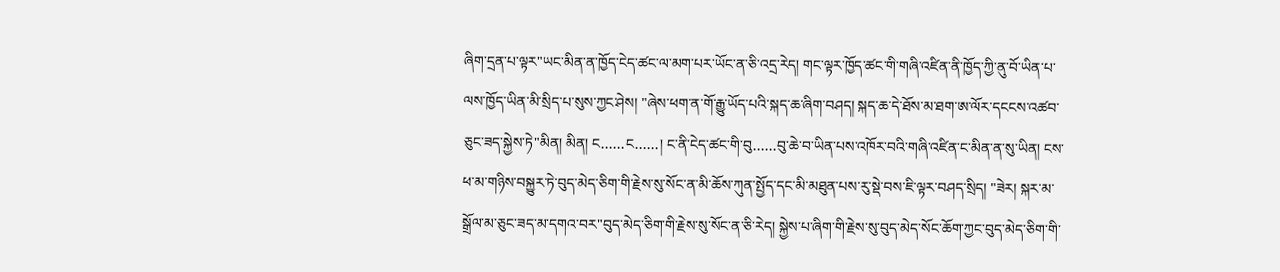ཞིག་དྲན་པ་ལྟར"ཡང་མིན་ན་ཁྱོད་ངེད་ཚང་ལ་མག་པར་ཡོང་ན་ཅི་འདྲ་རེད། གང་ལྟར་ཁྱོད་ཚང་གི་གཞི་འཛིན་ནི་ཁྱོད་ཀྱི་ནུ་བོ་ཡིན་པ་ལས་ཁྱོད་ཡིན་མི་སྲིད་པ་སུས་ཀྱང་ཤེས། "ཞེས་ཕག་ན་གོ་རྒྱུ་ཡོད་པའི་སྐད་ཆ་ཞིག་བཤད། སྐད་ཆ་དེ་ཐོས་མ་ཐག་ཨ་ལོར་དངངས་འཚབ་ཅུང་ཟད་སྐྱེས་ཏེ"མིན། མིན། ང......ང......། ང་ནི་ངེད་ཚང་གི་བུ......བུ་ཆེ་བ་ཡིན་པས་འཁོར་བའི་གཞི་འཛིན་ང་མིན་ན་སུ་ཡིན། ངས་ཕ་མ་གཉིས་བསྐྱུར་ཏེ་བུད་མེད་ཅིག་གི་རྗེས་སུ་སོང་ན་མི་ཆོས་ཀུན་སྤྱོད་དང་མི་མཐུན་པས་རུ་སྡེ་བས་ཇི་ལྟར་བཤད་སྲིད། "ཟེར། སྐར་མ་སྒྲོལ་མ་ཅུང་ཟད་མ་དགའ་བར"བུད་མེད་ཅིག་གི་རྗེས་སུ་སོང་ན་ཅི་རེད། སྐྱེས་པ་ཞིག་གི་རྗེས་སུ་བུད་མེད་སོང་ཆོག་ཀྱང་བུད་མེད་ཅིག་གི་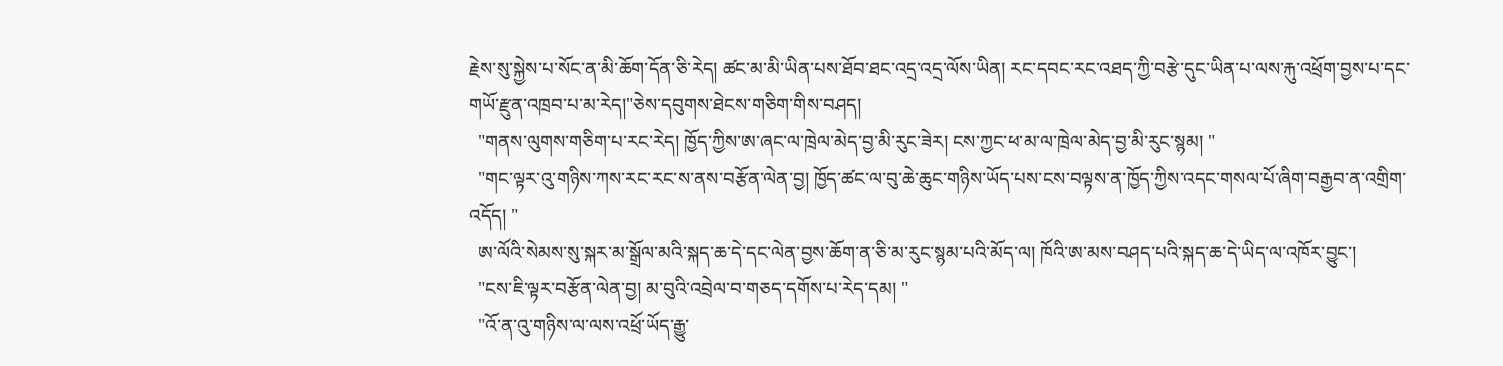རྗེས་སུ་སྐྱེས་པ་སོང་ན་མི་ཆོག་དོན་ཅི་རེད། ཚང་མ་མི་ཡིན་པས་ཐོབ་ཐང་འདྲ་འདྲ་ལོས་ཡིན། རང་དབང་རང་འཐད་ཀྱི་བརྩེ་དུང་ཡིན་པ་ལས་རྐུ་འཕྲོག་བྱས་པ་དང་གཡོ་རྫུན་འཁྲབ་པ་མ་རེད།"ཅེས་དབུགས་ཐེངས་གཅིག་གིས་བཤད།
  "གནས་ལུགས་གཅིག་པ་རང་རེད། ཁྱོད་ཀྱིས་ཨ་ཞང་ལ་ཁྲེལ་མེད་བྱ་མི་རུང་ཟེར། ངས་ཀྱང་ཕ་མ་ལ་ཁྲེལ་མེད་བྱ་མི་རུང་སྙམ། "
  "གང་ལྟར་འུ་གཉིས་ཀས་རང་རང་ས་ནས་བརྩོན་ལེན་བྱ། ཁྱོད་ཚང་ལ་བུ་ཆེ་ཆུང་གཉིས་ཡོད་པས་ངས་བལྟས་ན་ཁྱོད་ཀྱིས་འདང་གསལ་པོ་ཞིག་བརྒྱབ་ན་འགྲིག་འདོད། "
  ཨ་ལོའི་སེམས་སུ་སྐར་མ་སྒྲོལ་མའི་སྐད་ཆ་དེ་དང་ལེན་བྱས་ཆོག་ན་ཅི་མ་རུང་སྙམ་པའི་མོད་ལ། ཁོའི་ཨ་མས་བཤད་པའི་སྐད་ཆ་དེ་ཡིད་ལ་འཁོར་བྱུང་།
  "ངས་ཇི་ལྟར་བརྩོན་ལེན་བྱ། མ་བུའི་འབྲེལ་བ་གཅད་དགོས་པ་རེད་དམ། "
  "འོ་ན་འུ་གཉིས་ལ་ལས་འཕྲོ་ཡོད་རྒྱུ་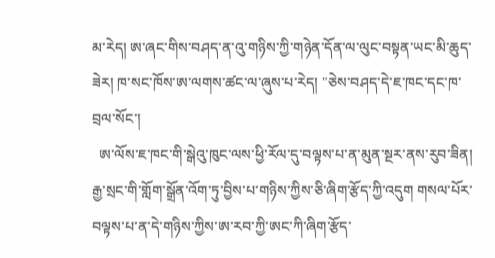མ་རེད། ཨ་ཞང་གིས་བཤད་ན་འུ་གཉིས་ཀྱི་གཉེན་དོན་ལ་ལུང་བསྟན་ཡང་མི་ཆུད་ཟེར། ཁ་སང་ཁོས་ཨ་ལགས་ཚང་ལ་ཞུས་པ་རེད། "ཅེས་བཤད་དེ་ཇ་ཁང་དང་ཁ་བྲལ་སོང་།
  ཨ་ལོས་ཇ་ཁང་གི་སྒེའུ་ཁུང་ལས་ཕྱི་རོལ་དུ་བལྟས་པ་ན་མུན་སྔར་ནས་རུབ་ཟིན། རྒྱ་སྲང་གི་གློག་སྒྲོན་འོག་ཏུ་བྱིས་པ་གཉིས་ཀྱིས་ཅི་ཞིག་རྩོད་ཀྱི་འདུག གསལ་པོར་བལྟས་པ་ན་དེ་གཉིས་ཀྱིས་ཨ་རབ་ཀྱི་ཨང་ཀི་ཞིག་རྩོད་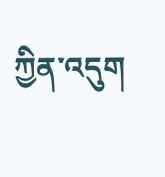ཀྱིན་འདུག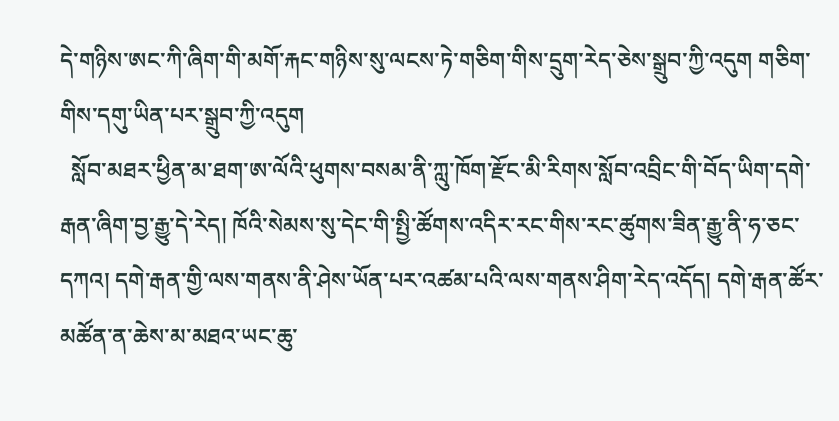དེ་གཉིས་ཨང་ཀི་ཞིག་གི་མགོ་རྐང་གཉིས་སུ་ལངས་ཏེ་གཅིག་གིས་དྲུག་རེད་ཅེས་སྒྲུབ་ཀྱི་འདུག གཅིག་གིས་དགུ་ཡིན་པར་སྒྲུབ་ཀྱི་འདུག
  སློབ་མཐར་ཕྱིན་མ་ཐག་ཨ་ལོའི་ཕུགས་བསམ་ནི་ཀླུ་ཁོག་རྫོང་མི་རིགས་སློབ་འབྲིང་གི་བོད་ཡིག་དགེ་རྒན་ཞིག་བྱ་རྒྱུ་དེ་རེད། ཁོའི་སེམས་སུ་དེང་གི་སྤྱི་ཚོགས་འདིར་རང་གིས་རང་ཚུགས་ཟིན་རྒྱུ་ནི་ཧ་ཅང་དཀའ། དགེ་རྒན་གྱི་ལས་གནས་ནི་ཤེས་ཡོན་པར་འཚམ་པའི་ལས་གནས་ཤིག་རེད་འདོད། དགེ་རྒན་ཚོར་མཚོན་ན་ཆེས་མ་མཐའ་ཡང་ཆུ་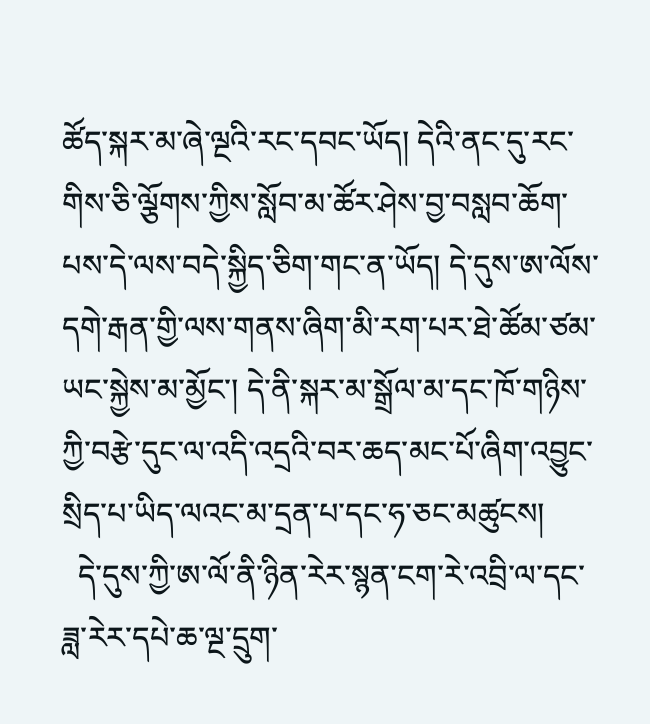ཚོད་སྐར་མ་ཞེ་ལྔའི་རང་དབང་ཡོད། དེའི་ནང་དུ་རང་གིས་ཅི་ལྕོགས་ཀྱིས་སློབ་མ་ཚོར་ཤེས་བྱ་བསླབ་ཆོག་པས་དེ་ལས་བདེ་སྐྱིད་ཅིག་གང་ན་ཡོད། དེ་དུས་ཨ་ལོས་དགེ་རྒན་གྱི་ལས་གནས་ཞིག་མི་རག་པར་ཐེ་ཚོམ་ཙམ་ཡང་སྐྱེས་མ་མྱོང་། དེ་ནི་སྐར་མ་སྒྲོལ་མ་དང་ཁོ་གཉིས་ཀྱི་བརྩེ་དུང་ལ་འདི་འདྲའི་བར་ཆད་མང་པོ་ཞིག་འབྱུང་སྲིད་པ་ཡིད་ལའང་མ་དྲན་པ་དང་ཧ་ཅང་མཚུངས།
  དེ་དུས་ཀྱི་ཨ་ལོ་ནི་ཉིན་རེར་སྙན་ངག་རེ་འབྲི་ལ་དང་ཟླ་རེར་དཔེ་ཆ་ལྔ་དྲུག་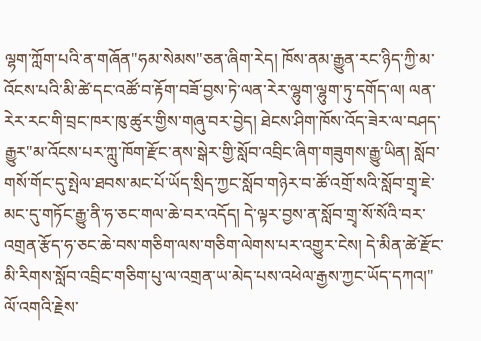ལྷག་ཀློག་པའི་ན་གཞོན"ཧམ་སེམས"ཅན་ཞིག་རེད། ཁོས་ནམ་རྒྱུན་རང་ཉིད་ཀྱི་མ་འོངས་པའི་མི་ཚེ་དང་འཚོ་བ་རྟོག་བཟོ་བྱས་ཏེ་ལན་རེར་ལྷུག་ལྷུག་ཏུ་དགོད་ལ། ལན་རེར་རང་གི་བྲང་ཁར་ཁུ་ཚུར་གྱིས་གཞུ་བར་བྱེད། ཐེངས་ཤིག་ཁོས་འོད་ཟེར་ལ་བཤད་རྒྱུར"མ་འོངས་པར་ཀླུ་ཁོག་རྫོང་ནས་སྒེར་གྱི་སློབ་འབྲིང་ཞིག་གཟུགས་རྒྱུ་ཡིན། སློབ་གསོ་གོང་དུ་སྤེལ་ཐབས་མང་པོ་ཡོད་སྲིད་ཀྱང་སློབ་གཉེར་བ་ཚོ་འགྲོ་སའི་སློབ་གྲྭ་ཇེ་མང་དུ་གཏོང་རྒྱུ་ནི་ཧ་ཅང་གལ་ཆེ་བར་འདོད། དེ་ལྟར་བྱས་ན་སློབ་གྲྭ་སོ་སོའི་བར་འགྲན་རྩོད་ཧ་ཅང་ཆེ་བས་གཅིག་ལས་གཅིག་ལེགས་པར་འགྱུར་ངེས། དེ་མིན་ཚེ་རྫོང་མི་རིགས་སློབ་འབྲིང་གཅིག་པུ་ལ་འགྲན་ཡ་མེད་པས་འཕེལ་རྒྱས་ཀྱང་ཡོད་དཀའ།" ལོ་འགའི་རྗེས་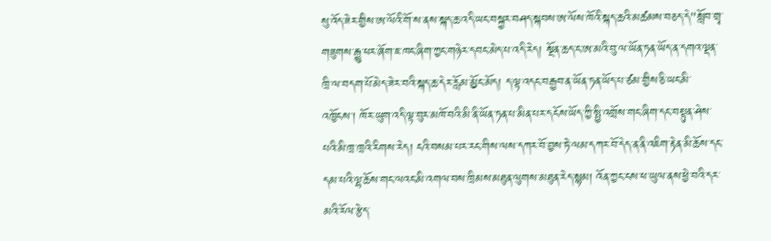སུ་འོད་ཟེར་གྱིས་ཨ་ལོའི་གོ་ས་ནས་སྐད་ཆ་འདི་ཡང་བསྐྱར་བཤད་སྐབས་ཨ་ལོས་ཁོའི་སྐད་ཆའི་མཚམས་བཅད་དེ"སློབ་གྲྭ་གཟུགས་རྒྱུ་ཕར་ཞོག་ཇ་ཁང་ཞིག་ཀྱང་གཉེར་དབང་མེད་པ་འདི་རེད། སྔོན་ཆད་ང་ཨ་མའི་བུ་ལ་ཡོན་ཏན་ཡོད་ན་དགའ་ལྡན་ཁྲི་ལ་བདག་པོ་མེད་ཟེར་བའི་སྐད་ཆ་དེར་རློམ་མྱོང་མོད། ད་ལྟ་འདང་བརྒྱབ་ན་ཡོན་ཏན་ཡོད་པ་ཙམ་གྱིས་ཅི་ཡང་མི་འཁྱོངས་། ཁོར་ཡུག་འདི་ལྟ་བུར་མཁོ་བའི་མི་ནི་ཡོན་ཏན་པ་མིན་པར་དངོས་ཡོད་ཀྱི་སྤྱི་འགྲོས་གང་ཞིག་དང་བསྟུན་ཤེས་པའི་མི་ཁྲ་ཁྲའི་རིགས་རེད། ངའི་བསམ་པར་རང་གིས་ལས་དཀར་བོ་བྱས་ཏེ་ལམ་དཀར་བོ་དེད་ན་ནི་འཇིག་རྟེན་མི་ཆོས་དང་དམ་པའི་ལྷ་ཆོས་གང་ལའང་མི་འགལ་བས་ཁྲིམས་མཐུན་ལུགས་མཐུན་རེད་སྙམ། འོན་ཀྱང་ངས་ཕ་ཡུལ་ནས་ཕྱེ་བའི་དར་མའི་རོལ་རྩེད་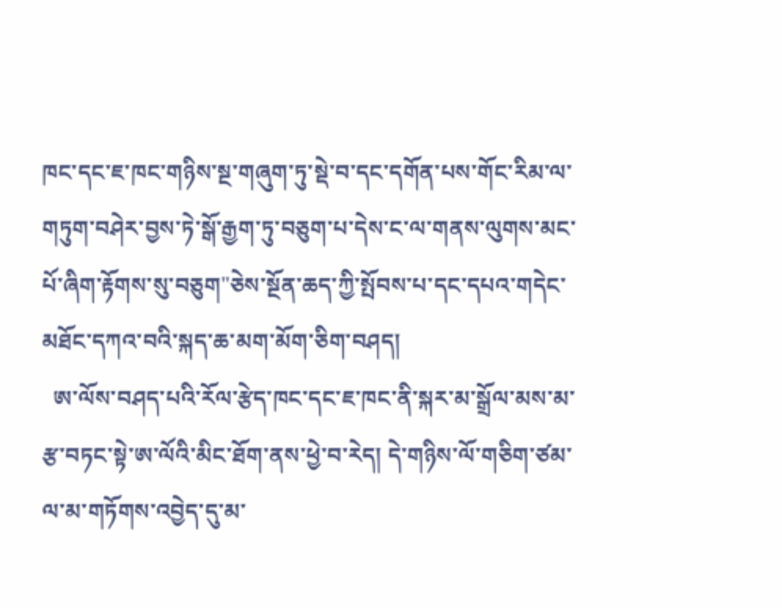ཁང་དང་ཇ་ཁང་གཉིས་སྔ་གཞུག་ཏུ་སྡེ་བ་དང་དགོན་པས་གོང་རིམ་ལ་གཏུག་བཤེར་བྱས་ཏེ་སྒོ་རྒྱག་ཏུ་བཅུག་པ་དེས་ང་ལ་གནས་ལུགས་མང་པོ་ཞིག་རྟོགས་སུ་བཅུག"ཅེས་སྔོན་ཆད་ཀྱི་སྤོབས་པ་དང་དཔའ་གདེང་མཐོང་དཀའ་བའི་སྐད་ཆ་མག་མོག་ཅིག་བཤད།
  ཨ་ལོས་བཤད་པའི་རོལ་རྩེད་ཁང་དང་ཇ་ཁང་ནི་སྐར་མ་སྒྲོལ་མས་མ་རྩ་བཏང་སྟེ་ཨ་ལོའི་མིང་ཐོག་ནས་ཕྱེ་བ་རེད། དེ་གཉིས་ལོ་གཅིག་ཙམ་ལ་མ་གཏོགས་འབྱེད་དུ་མ་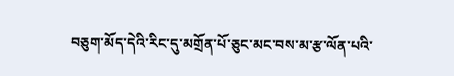བཅུག་མོད་དེའི་རིང་དུ་མགྲོན་པོ་ཅུང་མང་བས་མ་རྩ་ལོན་པའི་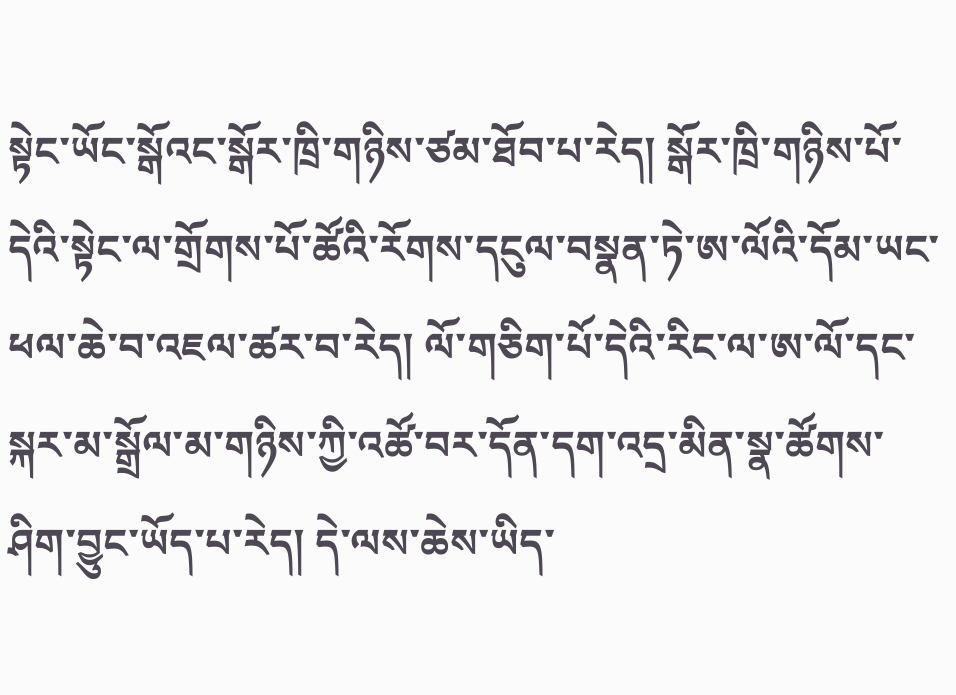སྟེང་ཡོང་སྒོའང་སྒོར་ཁྲི་གཉིས་ཙམ་ཐོབ་པ་རེད། སྒོར་ཁྲི་གཉིས་པོ་དེའི་སྟེང་ལ་གྲོགས་པོ་ཚོའི་རོགས་དངུལ་བསྣན་ཏེ་ཨ་ལོའི་དོམ་ཡང་ཕལ་ཆེ་བ་འཇལ་ཚར་བ་རེད། ལོ་གཅིག་པོ་དེའི་རིང་ལ་ཨ་ལོ་དང་སྐར་མ་སྒྲོལ་མ་གཉིས་ཀྱི་འཚོ་བར་དོན་དག་འདྲ་མིན་སྣ་ཚོགས་ཤིག་བྱུང་ཡོད་པ་རེད། དེ་ལས་ཆེས་ཡིད་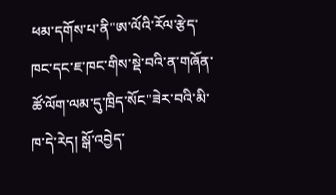ཕམ་དགོས་པ་ནི"ཨ་ལོའི་རོལ་རྩེད་ཁང་དང་ཇ་ཁང་གིས་སྡེ་བའི་ན་གཞོན་ཚོ་ལོག་ལམ་དུ་ཁྲིད་སོང"ཟེར་བའི་མི་ཁ་དེ་རེད། སྒོ་འབྱེད་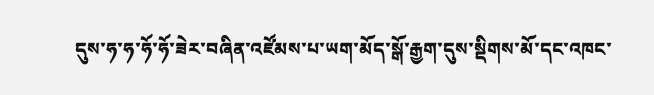དུས་ཧ་ཧ་ཧོ་ཧོ་ཟེར་བཞིན་འཛོམས་པ་ཡག་མོད་སྒོ་རྒྱག་དུས་སྡིགས་མོ་དང་འཁང་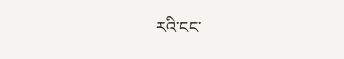རའི་ངང་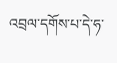འབྲལ་དགོས་པ་དེ་ཧ་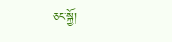ཅང་སྐྱོ།